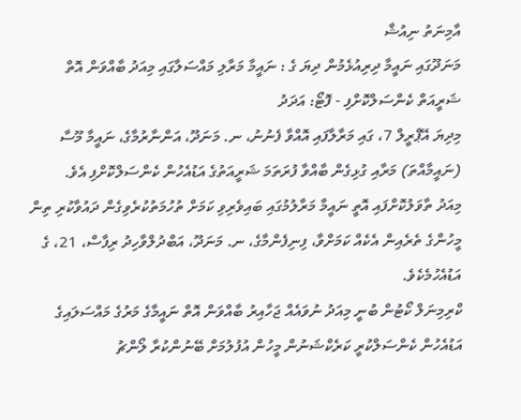އާމިނަތު ނިއުޝާ
މަނަދޫގައި ނައީމާ ދިރިއުޅެމުން ދިޔަ ގެ : ނައީމާ މަރާލި މައްސަލާގައި މިއަދު ބާއްވަން އޮތް ޝަރީއަތް ކެންސަލްކޮށްފި - ފޮޓޯ: އަދަދު
މިދިޔަ އޭޕްރީލް 7، ގައި މަރާލާފައި އޮއްވާ ފެނުނު، ނ. މަނަދޫ، އަންނާރުމާގެ، ނައީމާ މޫސާ (ނައީމާއްތަ) މަރާއި ގުޅިގެން ބާއްވާ ފުރަތަމަ ޝަރީއަތުގެ އަޑުއެހުން ކެންސަލްކޮށްފި އެވެ.
މިއަދު ތާވަލުކޮށްފައި އޮތީ ނައީމާ މަރާލުމުގައި ބައިވެރިވި ކަމަށް ތުހުމަތުކުރެވިގެން ދައުވާކުރި ތިން މީހުންގެ ތެރެއިން އެކެއް ކަމަށްވާ، ފިނިފެންމާގެ، ނ. މަނަދޫ، އަބްދުލްވާހިދު ރިފާސް، 21، ގެ އަޑުއެހުމެކެވެ.
ކްރިމިނަލް ކޯޓުން ބުނީ މިއަދު ނުވައެއް ޖަހާއިރު ބާއްވަން އޮތް ނައީމާގެ މަރުގެ މައްސަލައިގެ އަޑުއެހުން ކެންސަލްކުރީ ކަރެކްޝަނުން މީހުން އުފުލުމަށް ބޭނުންކުރާ ލޯންޗު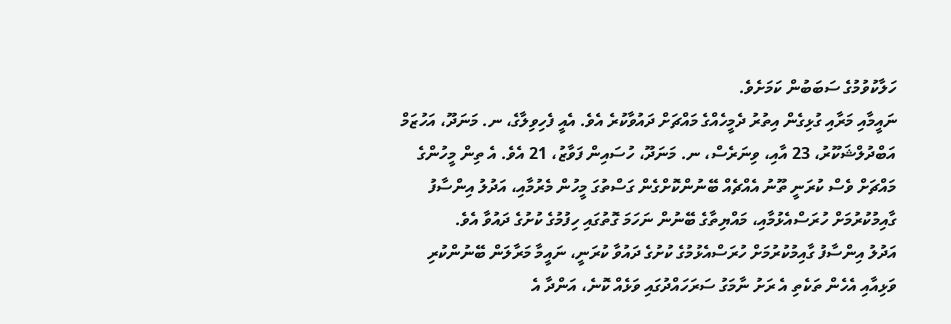ހަލާކުވުމުގެ ސަބަބުން ކަމަށެވެ.
ނައީމާއި މަރާއި ގުޅިގެން އިތުރު ދެމީހެއްގެ މައްޗަށް ދައުވާކުރެ އެވެ. އެއީ ފެހިވިލާގެ، ނ. މަނަދޫ، އަހުޒަމް އަބްދުލްޝަކޫރު، 23 އާއި، ވިނަރެސް، ނ. މަނަދޫ، ހުސައިން ފަވާޒު، 21 އެވެ. އެ ތިން މީހުންގެ މައްޗަށް ވެސް ކުރަނީ ތޫނު އެއްޗެއް ބޭނުންކޮށްގެން ގަސްތުގަ މީހުން މެރުމާއި، އަދުލު އިންސާފު ގާއިމުކުރުމަށް ހުރަސްއެޅުމާއި، މައްޔިތާގެ ބޭނުން ނަހަމަ ގޮތުގައި ހިފުމުގެ ކުށުގެ ދައުވާ އެވެ.
އަދުލު އިންސާފު ގާއިމުކުރުމަށް ހުރަސްއެޅުމުގެ ކުށުގެ ދައުވާ ކުރަނީ، ނައީމާ މަރާލަން ބޭނުންކުރި ވަޅިއާއި އެހެން ތަކެތި އެ ރަށު ނާމަގު ސަރަހައްދުގައި ވަޅެއް ކޮނެ، އަންދާ އެ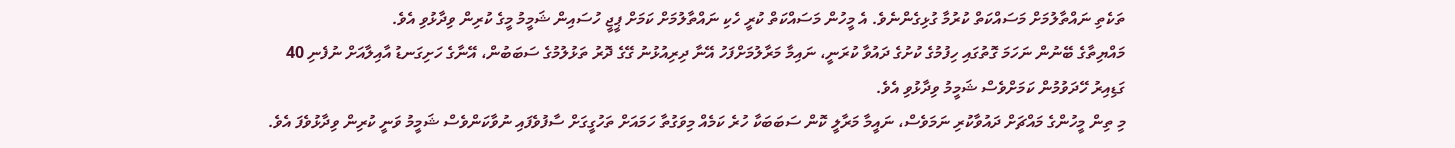ތަކެތި ނައްތާލުމަށް މަސައްކަތް ކުރުމާ ގުޅިގެންނެވެ. އެ މީހުން މަސައްކަތް ކުރީ ހެކި ނައްތާލުމަށް ކަމަށް ޕީޖީ ހުސައިން ޝަމީމު މީގެ ކުރިން ވިދާޅުވި އެވެ.
މައްޔިތާގެ ބޭނުން ނަހަމަ ގޮތުގައި ހިފުމުގެ ކުށުގެ ދައުވާ ކުރަނީ، ނައިމާ މަރާލުމަށްފަހު އޭނާ ދިރިއުޅުނު ގޭގެ ދޮރު ތަޅުލުމުގެ ސަބަބުން، އޭނާގެ ހަށިގަނޑު އާއިލާއަށް ނުފެނި 40 ގަޑިއިރު ހޭދަވުމުން ކަމަށްވެސް ޝަމީމު ވިދާޅުވި އެވެ.
މި ތިން މީހުންގެ މައްޗަށް ދައުވާކުރި ނަމަވެސް، ނައީމާ މަރާލީ ކޮން ސަބަބަކާ ހުރެ ކަމެއް މިވަގުތާ ހަމައަށް ތަހުގީގަށް ސާފުވެފައި ނުވާކަންވެސް ޝަމީމު ވަނީ ކުރިން ވިދާޅުވެފަ އެވެ.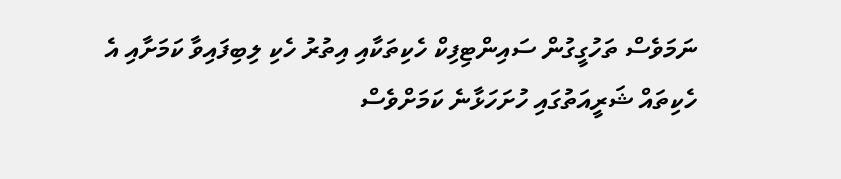ނަމަވެސް ތަހުގީގުން ސައިންޓިފިކް ހެކިތަކާއި އިތުރު ހެކި ލިބިފައިވާ ކަމަށާއި އެ ހެކިތައް ޝަރީއަތުގައި ހުށަހަޅާނެ ކަމަށްވެސް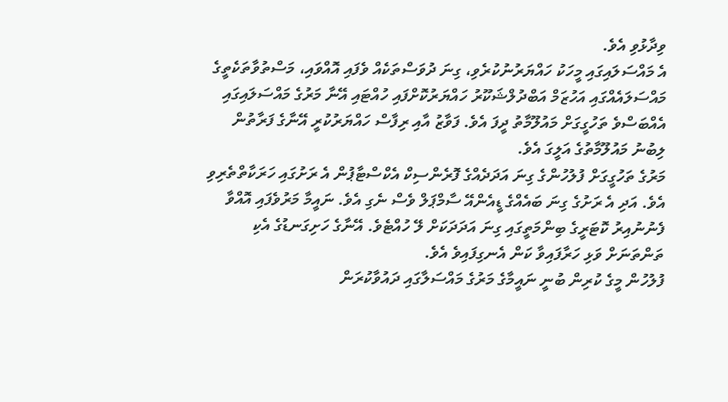ވިދާޅުވި އެވެ.
އެ މައްސަލައިގައި މީހަކު ހައްޔަރުނުކުރެވި، ގިނަ ދުވަސްތަކެއް ވެފައި އޮއްވައި، މަސްތުވާތަކެތީގެ މައްސަލައެއްގައި އަހުޒަމް އަބްދުލްޝަކޫރު ހައްޔަރުކޮށްފައި ހުއްޓައި އޭނާ މަރުގެ މައްސަލައިގައި އެއްބަސްވެ ތަހުގީގަށް މައުލޫމާތު ދީފަ އެވެ. ފަވާޒު އާއި ރިފާސް ހައްޔަރުކުރީ އޭނާގެ ފަރާތުން ލިބުނު މައުލޫމާތުގެ އަލީގަ އެވެ.
މަރުގެ ތަހުގީގަށް ފުލުހުންގެ ގިނަ އަދަދެއްގެ ފޮރެންސިކް އެކްސްޓާޕުން އެ ރަށުގައި ހަރަކާތްތެރިވި އެވެ. އަދި އެ ރަށުގެ ގިނަ ބައެއްގެ ޑީއެންއޭ ސާމްޕަލް ވެސް ނެގި އެވެ. ނައީމާ މަރުވެފައި އޮއްވާ ފެނުނުއިރު ކޮޓަރީގެ ބިންމަތީގައި ގިނަ އަދަދަކަށް ލޭ ހުއްޓެވެ. އޭނާގެ ހަށިގަނޑުގެ އެކި ތަންތަނަށް ވަޅި ހަރާފައިވާ ކަން އެނގިފައިވެ އެވެ.
ފުލުހުން މީގެ ކުރިން ބުނީ ނައީމާގެ މަރުގެ މައްސަލާގައި ދައުވާކުރަން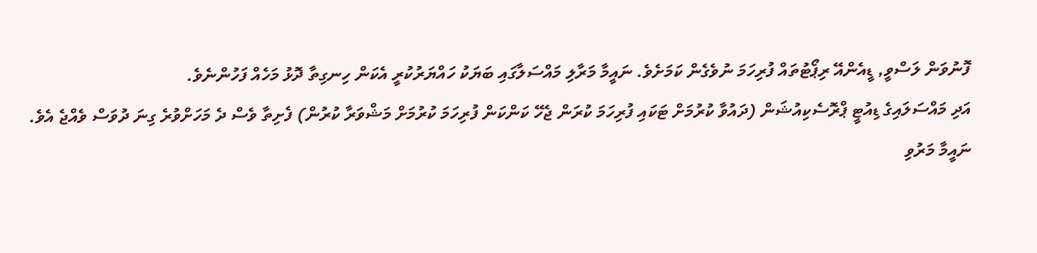ފޮނުވަން ލަސްވީ, ޑީއެންއޭ ރިޕޯޓުތައް ފުރިހަމަ ނުވެގެން ކަމަށެވެ. ނައީމާ މަރާލި މައްސަލާގައި ބަޔަކު ހައްޔަރުކުރީ އެކަން ހިނގިތާ ދޮޅު މަހެއް ފަހުންނެވެ.
އަދި މައްސަލައިގެ ޑިއުޓީ ޕްރޮސެކިއުޝަން (ދައުވާ ކުރުމަށް ޓަކައި ފުރިހަމަ ކުރަން ޖެހޭ ކަންކަން ފުރިހަމަ ކުރުމަށް މަޝްވަރާ ކުރުން) ފެށިތާ ވެސް ދެ މަހަށްވުރެ ގިނަ ދުވަސް ވެއްޖެ އެވެ.
ނައީމާ މަރުވި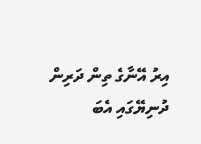އިރު އޭނާގެ ތިން ދަރިން ދުނިޔޭގައި އެބަ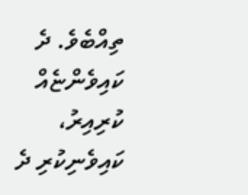ތިއްބެވެ. ދެ ކައިވެންޏެއް ކުރިއިރު، ކައިވެނިކުރި ދެ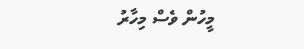މީހުން ވެސް މިހާރު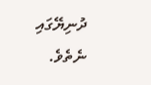ދުނިޔޭގައި ނެތެވެ.